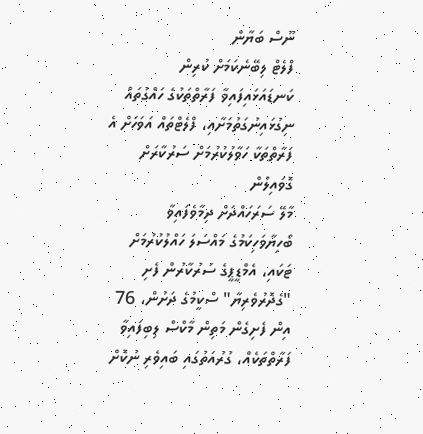ނޫސް ބަޔާން
ފްލެޓް ލިބޭނެކަމަށް ކުރިން ކަނޑައަޅައިފައިވާ ފަރާތްތަކުގެ ހައްގުތައް ނިގުޅައިނުގަތުމަށާއި، ފްލެޓްތައް އަވަހަށް އެ ފަރާތްތަކާ ހަވާލުކުރުމަށް ސަރުކާރަށް ގޮވައިލުން
މާލޭ ސަރަހައްދަށް ދިމާވެފައިވާ ބޯހިޔާވަހިކަމުގެ މައްސަލަ ހައްލުކުރުމަށް ޓަކައި، އެމްޑީޕީގެ ސަރުކާރުން ފެށި "ގެދޮރުވެރިޔާ" ސްކީމުގެ ދަށުން، 76 އިން ފެށިގެން މަތިން މާކްސް ލިބިފައިވާ ފަރާތްތަކެއް، ގުރުއަތުގައި ބައިވެރި ނުކޮށް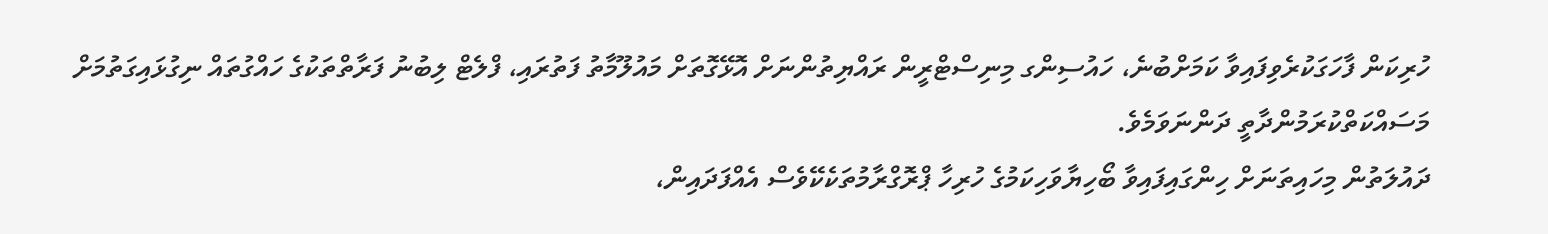ހުރިކަން ފާހަގަކުރެވިފައިވާ ކަމަށްބުނެ، ހައުސިންގ މިނިސްޓްރީން ރައްޔިތުންނަށް އޮޅޭގޮތަށް މައުލޫމާތު ފަތުރައި، ފްލެޓް ލިބުނު ފަރާތްތަކުގެ ހައްގުތައް ނިގުޅައިގަތުމަށް މަސައްކަތްކުރަމުންދާތީ ދަންނަވަމެވެ.
ދައުލަތުން މިހައިތަނަށް ހިންގައިފައިވާ ބޯހިޔާވަހިކަމުގެ ހުރިހާ ޕްރޮގްރާމުތަކެކޭވެސް އެއްފަދައިން،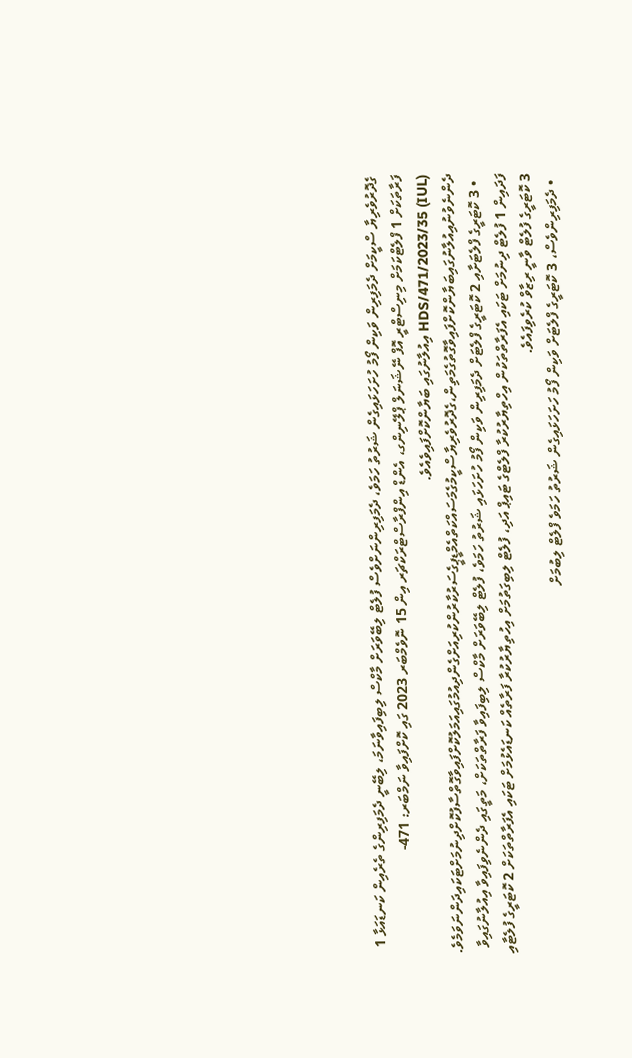ގެދޮރުވެރިޔާ ސްކީމަށް ދެމަފިރިން ވަކިން ފޯމު ހުށަހަޅައިގެން ޝަރުތު ހަމަވެ، ދެމަފިރިންނަށްވެސް ފުލެޓް ލިބޭވަރަށް މާކްސް ލިބިފައިވާނަމަ، ލިބޭނީ ދެމަފިރިންގެ ތެރެއިން ކަނޑައަޅާ 1 ފަރާތަކަށް 1 ފްލެޓްކަމަށް މިނިސްޓްރީ އޮފް ނޭޝަނަލް ޕްލޭނިންގ، އެންޑް އިންފްރާސްޓްރަކްޗަރ އިން 15 ނޮވެމްބަރ 2023 ގައި ކޮށްފައިވާ ނަމްބަރ: 471-HDS/471/2023/35 (IUL) އިއުލާނުގައި ބަޔާންކޮށްފައިވެއެވެ.
ދެންނެވުނުއިއުލާނުގައިބަޔާންކޮށްފައިވާގޮތުގެމަތިން،ގެދޮރުވެރިޔާސްކީމުގެމަސައްކަތްއެމްޑީޕީގެސަރުކާރުންކުރިއަށްގެންދިއުމުގައިއަމަލުކޮށްފައިވާގޮތްސާފުކޮށްދިނުމަށްޓަކައިދަންނަވަމެވެ.
  • 3 ކޮޓަރީގެ ފްލެޓަށާއި 2 ކޮޓަރީގެ ފްލެޓަށް ދެމަފިރިން ވަކިން ފޯމު ހުށަހަޅައި ޝަރުތު ހަމަވެ، ފުލެޓް ލިބޭވަރަށް މާކްސް ލިބިފައިވާ ފަރާތްތަކަށް، މަތީގައި ދެންނެވިފައިވާ އިއުލާނުގައިވާ ފަދައިން 1 ފުލެޓް ދިނުމަށް ޓަކައި އެފަރާތްތަކުން އިހްތިޔާރުކުރާ ފްލެޓްގެ ޓައިޕް އަދި، ފުލެޓް ލިބިގަތުމަށް އިހުތިޔާރުކުރާ ފަރާތެއް ކަނޑައެޅުމަށް ޓަކައި އެފަރާތްތަކަށް 2 ކޮޓަރީގެ ފުލެޓާއި 3 ކޮޓަރީގެ ފުލެޓް ވާނީ ރިޒާވް ކުރެވިފައެވެ.
  • ދެމަފިރިންވެސް، 3 ކޮޓަރީގެ ފްލެޓަށް ވަކިން ފޯމު ހަށަހަޅައިގެން ޝަރުތު ހަމަވެ ފްލެޓް ލިބުމަށް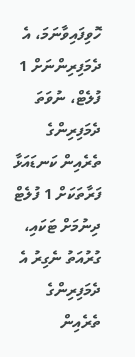ހޮވިފައިވާނަމަ، އެ ދެމަފިރިންނަށް 1 ފުލެޓް، ނުވަތަ ދެމަފިރިންގެ ތެރެއިން ކަނޑައަޅާ ފަރާތަކަށް 1 ފުލެޓް ދިނުމަށް ޓަކައި، ގުރުއަތު ނެގިރު އެ ދެމަފިރިންގެ ތެރެއިން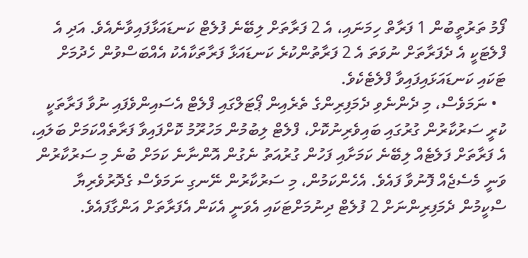ފޯމު ތަރުތީބުން 1 ފަރާތް ހިމަނައި، އެ 2 ފަރާތަށް ލިބޭނެ ފުލެޓް ކަނޑައަޅާފައިވާނެއެވެ. އަދި އެ ފްލެޓަކީ އެ ދެފަރާތަށް ނުވަތަ އެ 2 ފަރާތުންކުރެ ކަނޑައަޅާ ފަރާތަކާއެކު އެއްބަސްވުން ހެދުމަށް ޓަކައި ކަނޑައަޅައިފައިވާ ފްލެޓެކެވެ.
  • ނަމަވެސް، މި ދެންނެވި ދެމަފިރިންގެ ތެރެއިން ޕޯޓަލްގައި ފްލެޓް އެސައިންވެފައި ނުވާ ފަރާތަކީ ކުރީ ސަރުކާރުން ގުރުގައި ބައިވެރިނުކޮށް، ފްލެޓް ލިބުމުން މަހުރޫމު ކޮށްފައިވާ ފަރާތެއްކަމަށް ބަލައި، އެ ފަރާތަށް ފަލެޓެއް ލިބޭނެ ކަމަށާއި ފަހުން ގުރުއަތު ނެގުން އޮންނާނެ ކަމަށް ބުނެ މި ސަރުކާރުން ވަނީ މެސެޖެއް ފޮނުވާ ފައެވެ. އެހެންކަމުން، މި ސަރުކާރުން ނޭނގި ނަމަވެސް ގެދޮރުވެރިޔާ ސްކީމުން ދެމަފިރިންނަށް 2 ފުލެޓް ދިނުމަށްޓަކައި އެވަނީ އެކަން އެފަރާތަށް އަންގާފައެވެ.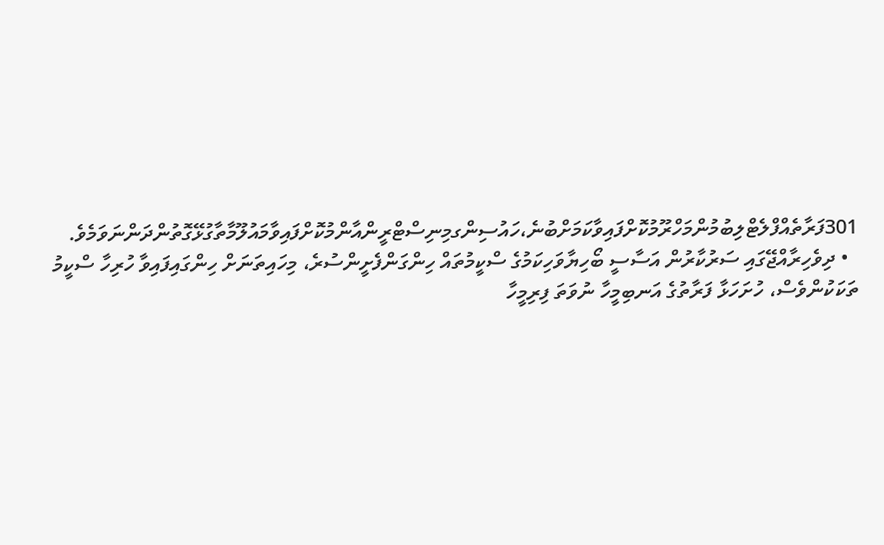301ފަރާތެއްފްލެޓްލިބުމުންމަހްރޫމުކޮށްފައިވާކަމަށްބުނެ،ހައުސިންގމިނިސްޓްރީންއާންމުކޮށްފައިވާމައުލޫމާތާގުޅޭގޮތުންދަންނަވަމެވެ.
  • ދިވެހިރާއްޖޭގައި ސަރުކާރުން އަސާސީ ބޯހިޔާވަހިކަމުގެ ސްކީމުތައް ހިންގަންފެށީންސުރެ، މިހައިތަނަށް ހިންގައިފައިވާ ހުރިހާ ސްކީމު ތަކަކުންވެސް، ހުށަހަޅާ ފަރާތުގެ އަނބިމީހާ ނުވަތަ ފިރިމީހާ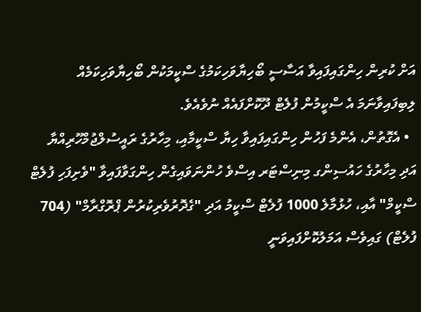އަށް ކުރިން ހިންގައިފައިވާ އަސާސީ ބޯހިޔާވަހިކަމުގެ ސްކީމަކުން ބޯހިޔާވަހިކަމެއް ލިބިފައިވާނަމަ އެ ސްކީމުން ފުލެޓް ދޫކޮށްފައެއް ނުވެއެވެ.
  • އެގޮތުން، އެންމެ ފަހުން ހިންގައިފައިވާ ހިޔާ ސްކީމާއި، މިހާރުގެ ރައީސުލްޖުމްހޫރިއްޔާ އަދި މިހާރުގެ ހައުސިންގ މިނިސްޓަރ އިސްވެ ހުންނަވައިގެން ހިންގަވާފައިވާ "ވެށިފަހި ފުލެޓް ސްކީމް" އާއި، ހުޅުމާލެ 1000 ފުލެޓް ސްކީމު އަދި "ގެދޮރުވެރިކުރުން ޕްރޮގްރާމް" (704 ފުލެޓް) ގައިވެސް އަމަލުކޮށްފައިވަނީ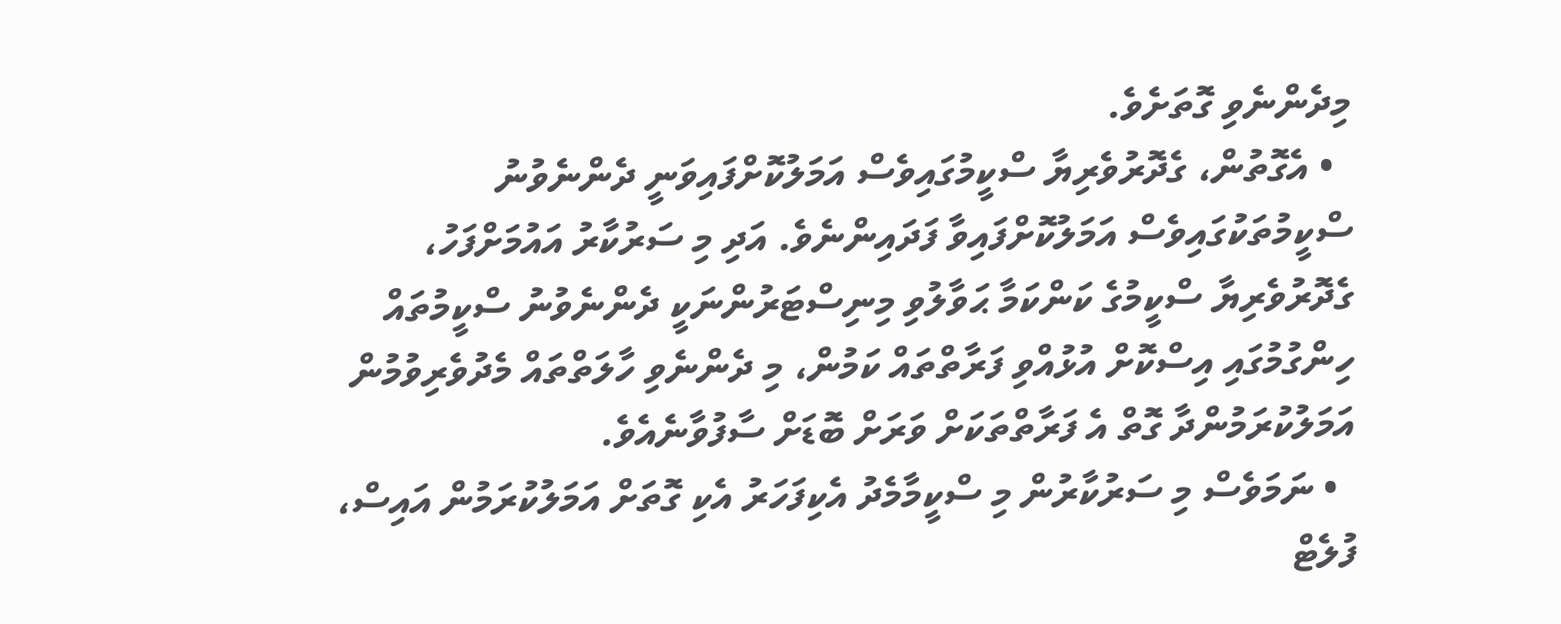މިދެންނެވި ގޮތަށެވެ.
  • އެގޮތުން، ގެދޮރުވެރިޔާ ސްކީމުގައިވެސް އަމަލުކޮށްފައިވަނީ ދެންނެވުނު ސްކީމުތަކުގައިވެސް އަމަލުކޮށްފައިވާ ފަދައިންނެވެ. އަދި މި ސަރުކާރު އައުމަށްފަހު، ގެދޮރުވެރިޔާ ސްކީމުގެ ކަންކަމާ ޙަވާލުވި މިނިސްޓަރުންނަކީ ދެންނެވުނު ސްކީމުތައް ހިންގުމުގައި އިސްކޮށް އުޅުއްވި ފަރާތްތައް ކަމުން، މި ދެންނެވި ހާލަތްތައް މެދުވެރިވުމުން އަމަލުކުރަމުންދާ ގޮތް އެ ފަރާތްތަކަށް ވަރަށް ބޮޑަށް ސާފުވާނެއެވެ.
  • ނަމަވެސް މި ސަރުކާރުން މި ސްކީމާމެދު އެކިފަހަރު އެކި ގޮތަށް އަމަލުކުރަމުން އައިސް، ފުލެޓް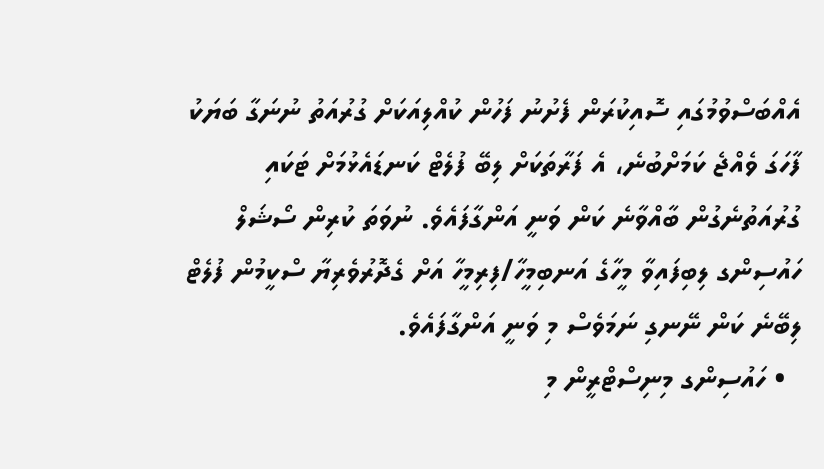އެއްބަސްވުމުގައި ސޮއިކުރަން ފެށުނު ފަހުން ކުއްލިއަކަށް ގުރުއަތު ނުނަގާ ބަޔަކު ފާހަގަ ވެއްޖެ ކަމަށްބުނެ، އެ ފަރާތަކަށް ލިބޭ ފުލެޓް ކަނޑައެޅުމަށް ޓަކައި ގުރުއަތުނެގުން ބާއްވާނެ ކަން ވަނީ އަންގާފައެވެ. ނުވަތަ ކުރިން ސޯޝަލް ހައުސިންގ ލިބިފައިވާ މީހާގެ އަނބިމީހާ/ފިރިމީހާ އަށް ގެދޮރުވެރިޔާ ސްކީމުން ފުލެޓް ލިބޭނެ ކަން ނޭނގި ނަމަވެސް މި ވަނީ އަންގާފައެވެ.
  • ހައުސިންގ މިނިސްޓްރީން މި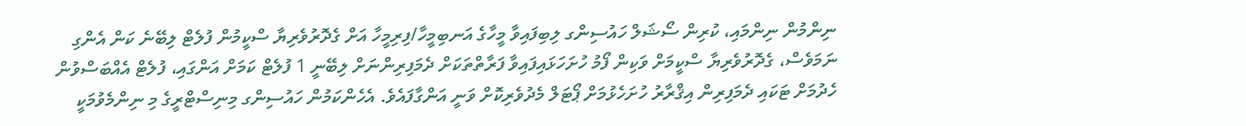ނިންމުން ނިންމައި، ކުރިން ސޯޝަލް ހައުސިންގ ލިބިފައިވާ މީހާގެ އަނބިމީހާ/ފިރިމީހާ އަށް ގެދޮރުވެރިޔާ ސްކީމުން ފުލެޓް ލިބޭނެ ކަން އެންގި ނަމަވެސް، ގެދޮރުވެރިޔާ ސްކީމަށް ވަކިން ފޯމު ހުށަހަޅައިފައިވާ ފަރާތްތަކަށް ދެމަފިރިންނަށް ލިބޭނީ 1 ފުލެޓް ކަމަށް އަންގައި، ފުލެޓް އެއްބަސްވުން ހެދުމަށް ޓަކައި ދެމަފިރިން އިޤްރާރު ހުށަހެޅުމަށް ޕޯޓަލް މެދުވެރިކޮށް ވަނީ އަންގާފައެވެ. އެހެންކަމުން ހައުސިންގ މިނިސްޓްރީގެ މި ނިންމެވުމަކީ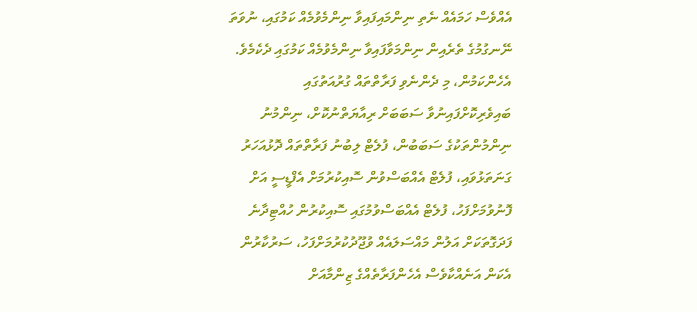އެއްވެސް ހަމައެއް ނެތި ނިންމައިފައިވާ ނިންމެވުމެއް ކަމުގައި، ނުވަތަ ނޭނގުމުގެ ތެރެއިން ނިންމަވާފައިވާ ނިންމެވުމެއް ކަމުގައި ދެކެމެވެ.
އެހެންކަމުން، މި ދެންނެވި ފަރާތްތައް ގުރުއަތުގައި ބައިވެރިކޮށްފައިނުވާ ސަބަބަށް ރިއާޔަތްނުކޮށް، ނިންމުނު ނިންމުންތަކުގެ ސަބަބުން، ފުލެޓް ލިބުނު ފަރާތްތައް ދޮޅުއަހަރު ގަނަތަޅުވައި، ފުލެޓް އެއްބަސްވުން ސޮއިކުރުމަށް އެފްޑީސީ އަށް ފޮނުވުމަށްފަހު، ފުލެޓް އެއްބަސްވުމުގައި ސޮއިކުރުން ހުއްޓިދާނެ ފަދަގޮތަކަށް އަލުން މައްސަލައެއް ވުޖޫދުކުރުމަށްފަހު، ސަރުކާރުން އެކަން އަނެއްކާވެސް އެހެންފަރާތެއްގެ ޒިންމާއަށް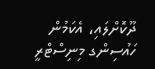ދޫކޮށްލައި، އެކަމުން ހައުސިންގ މިނިސްޓްރީ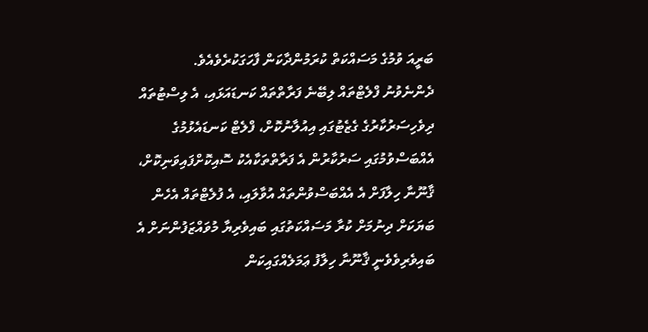ބަރީއަ ވުމުގެ މަސައްކަތް ކުރަމުންދާކަން ފާހަގަކުރެވެއެވެ.
ދެންނެވުނު ފްލެޓްތައް ލިބޭނެ ފަރާތްތައް ކަނޑައަޅައި، އެ ލިސްޓުތައް ދިވެހިސަރުކާރުގެ ގެޒެޓުގައި އިއުލާނުކޮށް، ފްލެޓް ކަނޑައެޅުމުގެ އެއްބަސްވުމުގައި ސަރުކާރުން އެ ފަރާތްތަކާއެކު ސޮއިކޮށްފައިވަނިކޮށް، ޤާނޫނާ ހިލާފަށް އެ އެއްބަސްވުންތައް އުވާލައި، އެ ފުލެޓްތައް އެހެން ބަޔަކަށް ދިނުމަށް ކުރާ މަސައްކަތުގައި ބައިވެރިޔާ މުވައްޒަފުންނަށް އެ ބައިވެރިވެވެނީ ޤާނޫނާ ހިލާފު ޢަމަލެއްގައިކަން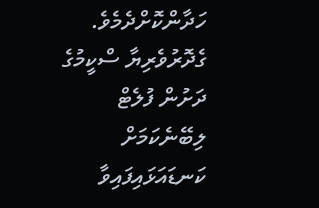ހަދާންކޮށްދެމެވެ.
ގެދޮރުވެރިޔާ ސްކީމުގެ ދަށުން ފުލެޓް ލިބޭނެކަމަށް ކަނޑައަޅައިފައިވާ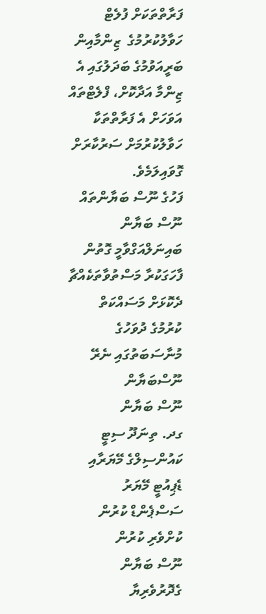ފަރާތްތަކަށް ފުލެޓް ހަވާލުކުރުމުގެ  ޒިންމާއިން ބަރީއަވުމުގެ ބަދަލުގައި އެ ޒިންމާ އަދާކޮށް، ފްލެޓްތައް އަވަހަށް އެ ފަރާތްތަކާ ހަވާލުކުރުމަށް ސަރުކާރަށް ގޮވައިލަމެވެ.
ފަހުގެ ނޫސް ބަޔާންތައް
ނޫސް ބަޔާން
ބައިނަލްއަގްވާމީ ގޮތުން ފާހަގަކުރާ މަސްތުވާތަކެއްޗާ ދެކޮޅަށް މަސައްކަތް ކުރުމުގެ ދުވަހުގެ މުނާސަބަތުގައި ނެރޭ ނޫސްބަޔާން
ނޫސް ބަޔާން
ގދ. ތިނަދޫ ސިޓީ ކައުންސިލްގެ މޭޔަރާއި ޑެޕިއުޓީ މޭޔަރު ސަސްޕެންޑް ކުރުން ކުށްވެރި ކުރުން
ނޫސް ބަޔާން
ގެދޮރުވެރިޔާ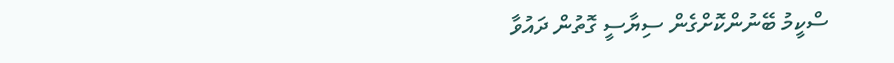ސްކީމު ބޭނުންކޮށްގެން ސިޔާސީ ގޮތުން ދައުވާ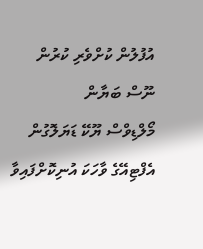އުފުލުން ކުށްވެރި ކުރުން
ނޫސް ބަޔާން
މޯލްޑިވްސް ޔޫކޭ ޑަޔަލޮގުން އެފްޓިއޭގެ ވާހަކަ އުނިކޮށްފައިވާ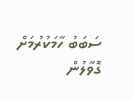ސަބަބު ހާމަކުރުމަށް ގޮވާލުން